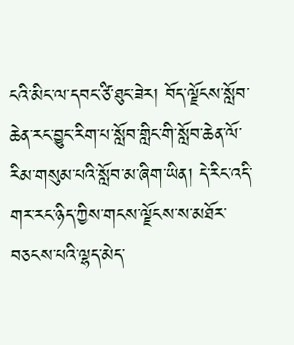ངའི་མིང་ལ་དབང་ཙི་ཐུང་ཟེར། བོད་ལྗོངས་སློབ་ཆེན་རང་བྱུང་རིག་པ་སློབ་གླིང་གི་སློབ་ཆེན་ལོ་རིམ་གསུམ་པའི་སློབ་མ་ཞིག་ཡིན། དེ་རིང་འདི་གར་རང་ཉིད་ཀྱིས་གངས་ལྗོངས་ས་མཐོར་བཅངས་པའི་ལྷད་མེད་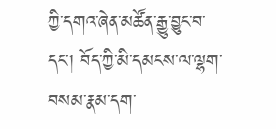ཀྱི་དགའ་ཞེན་མཚོན་རྒྱུ་བྱུང་བ་དང་། བོད་ཀྱི་མི་དམངས་ལ་ལྷག་བསམ་རྣམ་དག་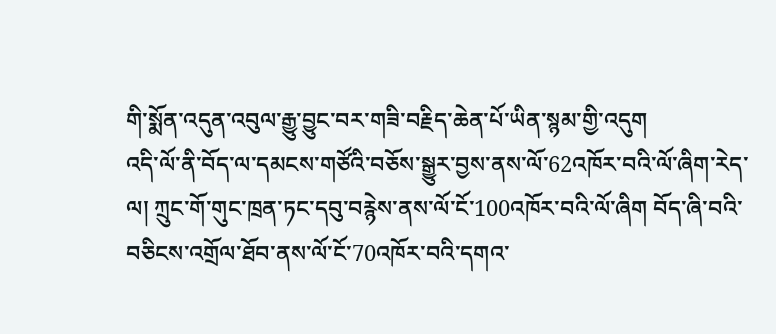གི་སྨོན་འདུན་འབུལ་རྒྱུ་བྱུང་བར་གཟི་བརྗིད་ཆེན་པོ་ཡིན་སྙམ་གྱི་འདུག
འདི་ལོ་ནི་བོད་ལ་དམངས་གཙོའི་བཅོས་སྒྱུར་བྱས་ནས་ལོ་62འཁོར་བའི་ལོ་ཞིག་རེད་ལ། ཀྲུང་གོ་གུང་ཁྲན་ཏང་དབུ་བརྙེས་ནས་ལོ་ངོ་100འཁོར་བའི་ལོ་ཞིག བོད་ཞི་བའི་བཅིངས་འགྲོལ་ཐོབ་ནས་ལོ་ངོ་70འཁོར་བའི་དགའ་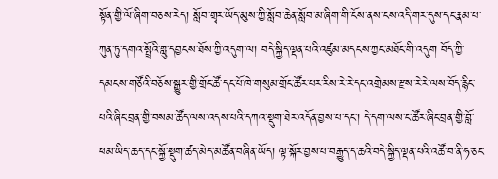སྟོན་གྱི་ལོ་ཞིག་བཅས་རེད། སློབ་གྲྭར་ཡོད་མུས་ཀྱི་སློབ་ཆེན་སློབ་མ་ཞིག་གི་ངོས་ནས་ངས་འདི་གར་དུས་དང་རྣམ་པ་ཀུན་ཏུ་དགའ་སྤྲོའི་གླུ་དབྱངས་ཐོས་ཀྱི་འདུག་ལ། བདེ་སྐྱིད་ལྡན་པའི་འཛུམ་མདངས་ཀྱང་མཐོང་གི་འདུག བོད་ཀྱི་དམངས་གཙོའི་བཅོས་སྒྱུར་གྱི་གྲོང་ཚོ་དང་པོ་ཁེ་གསུམ་གྲོང་ཚོར་པར་རིས་རེ་རེ་དང་འགྲེམས་རྫས་རེ་རེ་ལས་བོད་རྙིང་པའི་ཞིང་བྲན་གྱི་བསམ་ཚོད་ལས་འདས་པའི་དཀའ་སྡུག་ཐེར་འདོན་བྱས་པ་དང་། དེ་དག་ལས་ང་ཚོར་ཞིང་བྲན་གྱི་བློ་ཕམ་ཡིད་ཆད་དང་སྐྱོ་སྡུག་ཚད་མེད་མཚོན་བཞིན་ཡོད། ལྟ་སྐོར་བྱས་པ་བརྒྱུད་ད་ཆའི་བདེ་སྐྱིད་ལྡན་པའི་འཚོ་བ་ནི་ཧ་ཅང་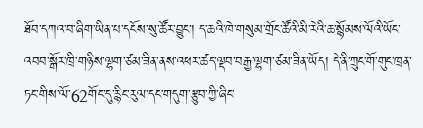ཐོབ་དཀའ་བ་ཞིག་ཡིན་པ་དངོས་སུ་ཚོར་བྱུང་། ད་ཆའི་ཁེ་གསུམ་གྲོང་ཚོའི་མི་རེའི་ཆ་སྙོམས་ལོའི་ཡོང་འབབ་སྒོར་ཁྲི་གཉིས་ལྷག་ཙམ་ཟིན་ནས་འཕར་ཚད་ལྡབ་བརྒྱ་ལྷག་ཙམ་ཟིན་ཡོད། དེ་ནི་ཀྲུང་གོ་གུང་ཁྲན་ཏང་གིས་ལོ་62གོང་དུ་རྙིང་རུལ་དང་གདུག་རྩུབ་ཀྱི་ཞིང་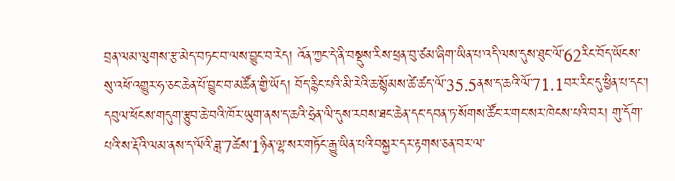བྲན་ལམ་ལུགས་རྩ་མེད་བཏང་བ་ལས་བྱུང་བ་རེད། འོན་ཀྱང་དེ་ནི་བསྡུས་རིས་ཕྲན་བུ་ཙམ་ཞིག་ཡིན་པ་འདི་ལས་དུས་ཐུང་ལོ་62རིང་བོད་ཡོངས་སུ་འཕོ་འགྱུར་ཧ་ཅང་ཆེན་པོ་བྱུང་བ་མཚོན་གྱི་ཡོད། བོད་རྙིང་པའི་མི་རེའི་ཆ་སྙོམས་ཚེ་ཚད་ལོ་35.5ནས་ད་ཆའི་ལོ་71.1བར་རིང་དུ་ཕྱིན་པ་དང་། དབུལ་ཕོངས་གདུག་རྩུབ་ཆེ་བའི་ཁོར་ཡུག་ནས་ད་ཆའི་ཧྲེན་ལི་དུས་རབས་ཐང་ཆེན་དང་དབན་ཏ་སོགས་ཚོང་ར་གང་སར་ཁེངས་པའི་བར། གུ་དོག་པའི་ས་རྡོའི་ལམ་ནས་ད་ལོའི་ཟླ་7ཚེས་1ཉིན་ལྷ་སར་གཏོང་རྒྱུ་ཡིན་པའི་བསྐྱར་དར་རྟགས་ཅན་བར་ལ་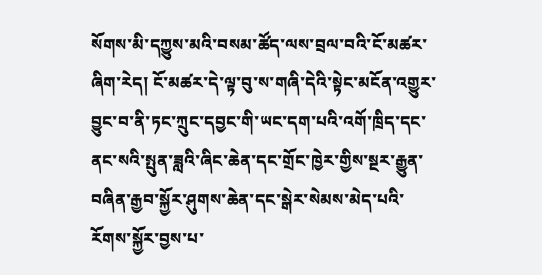སོགས་མི་དཀྱུས་མའི་བསམ་ཚོད་ལས་བྲལ་བའི་ངོ་མཚར་ཞིག་རེད། ངོ་མཚར་དེ་ལྟ་བུ་ས་གཞི་དེའི་སྟེང་མངོན་འགྱུར་བྱུང་བ་ནི་ཏང་ཀྲུང་དབྱང་གི་ཡང་དག་པའི་འགོ་ཁྲིད་དང་ནང་སའི་སྤུན་ཟླའི་ཞིང་ཆེན་དང་གྲོང་ཁྱེར་གྱིས་སྔར་རྒྱུན་བཞིན་རྒྱབ་སྐྱོར་ཤུགས་ཆེན་དང་སྒེར་སེམས་མེད་པའི་རོགས་སྐྱོར་བྱས་པ་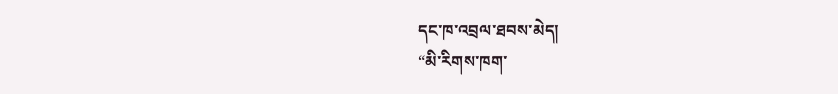དང་ཁ་འབྲལ་ཐབས་མེད།
“མི་རིགས་ཁག་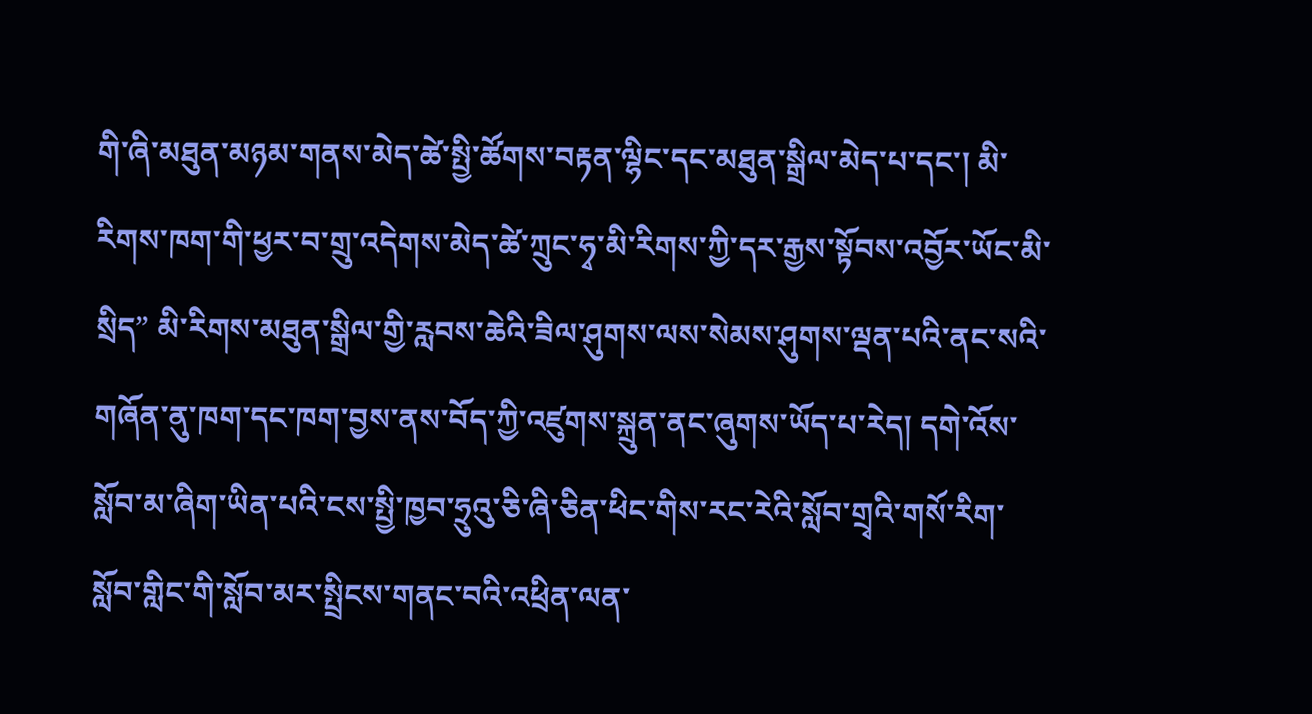གི་ཞི་མཐུན་མཉམ་གནས་མེད་ཚེ་སྤྱི་ཚོགས་བརྟན་ལྷིང་དང་མཐུན་སྒྲིལ་མེད་པ་དང་། མི་རིགས་ཁག་གི་ཕྱར་བ་གྲུ་འདེགས་མེད་ཚེ་ཀྲུང་ཧྭ་མི་རིགས་ཀྱི་དར་རྒྱས་སྟོབས་འབྱོར་ཡོང་མི་སྲིད” མི་རིགས་མཐུན་སྒྲིལ་གྱི་རླབས་ཆེའི་ཟིལ་ཤུགས་ལས་སེམས་ཤུགས་ལྡན་པའི་ནང་སའི་གཞོན་ནུ་ཁག་དང་ཁག་བྱས་ནས་བོད་ཀྱི་འཛུགས་སྐྲུན་ནང་ཞུགས་ཡོད་པ་རེད། དགེ་འོས་སློབ་མ་ཞིག་ཡིན་པའི་ངས་སྤྱི་ཁྱབ་ཧྲུའུ་ཅི་ཞི་ཅིན་ཕིང་གིས་རང་རེའི་སློབ་གྲྭའི་གསོ་རིག་སློབ་གླིང་གི་སློབ་མར་སྤྲིངས་གནང་བའི་འཕྲིན་ལན་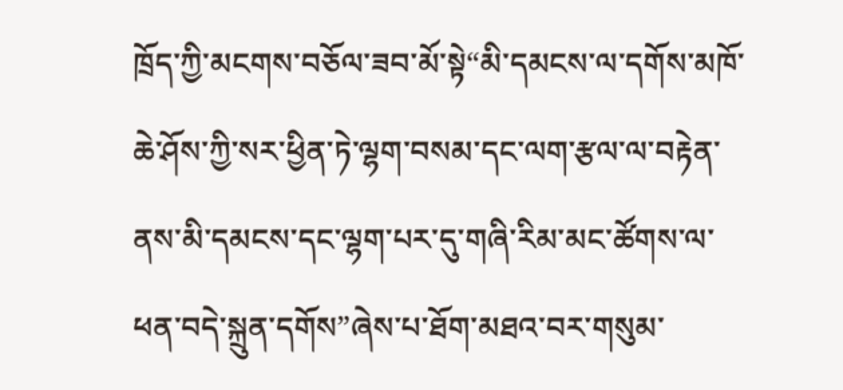ཁྲོད་ཀྱི་མངགས་བཅོལ་ཟབ་མོ་སྟེ“མི་དམངས་ལ་དགོས་མཁོ་ཆེ་ཤོས་ཀྱི་སར་ཕྱིན་ཏེ་ལྷག་བསམ་དང་ལག་རྩལ་ལ་བརྟེན་ནས་མི་དམངས་དང་ལྷག་པར་དུ་གཞི་རིམ་མང་ཚོགས་ལ་ཕན་བདེ་སྐྲུན་དགོས”ཞེས་པ་ཐོག་མཐའ་བར་གསུམ་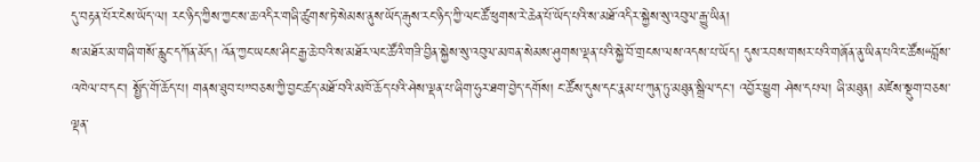དུ་བརྟན་པོར་ངེས་ཡོད་ལ། རང་ཉིད་ཀྱིས་ཀྱང་ས་ཆ་འདིར་གཞི་ཚུགས་ཏེ་སེམས་ནུས་ཡོད་རྒུས་རང་ཉིད་ཀྱི་ལང་ཚོ་ཕུགས་རེ་ཆེན་པོ་ཡོད་པའི་ས་མཐོ་འདིར་སྐྱེས་སུ་འབུལ་རྒྱུ་ཡིན།
ས་མཐོར་མ་གཞི་གསོ་རླུང་དཀོན་མོད། འོན་ཀྱང་ཡངས་ཤིང་རྒྱ་ཆེ་བའི་ས་མཐོར་ལང་ཚོའི་གཟི་བྱིན་སྐྱེས་སུ་འབུལ་མཁན་སེམས་ཤུགས་ལྡན་པའི་སྐྱེ་བོ་གྲངས་ལས་འདས་པ་ཡོད། དུས་རབས་གསར་པའི་གཞོན་ནུ་ཡིན་པའི་ང་ཚོས“བློས་འཁེལ་བ་དང་། སྤྱོད་གོ་ཆོད་པ། གནས་ཐུབ་པ”བཅས་ཀྱི་བྱང་ཚད་མཐོ་བའི་མཁོ་ཆོད་པའི་ཤེས་ལྡན་པ་ཞིག་ཧུར་ཐག་བྱེད་དགོས། ང་ཚོས་དུས་དང་རྣམ་པ་ཀུན་ཏུ་མཐུན་སྒྲིལ་དང་། འབྱོར་ཕྱུག ཤེས་དཔལ། ཞི་མཐུན། མཛེས་སྡུག་བཅས་ལྡན་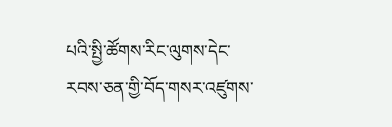པའི་སྤྱི་ཚོགས་རིང་ལུགས་དེང་རབས་ཅན་གྱི་བོད་གསར་འཛུགས་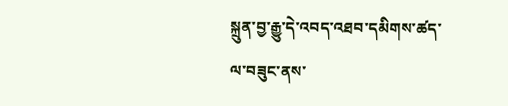སྐྲུན་བྱ་རྒྱུ་དེ་འབད་འཐབ་དམིགས་ཚད་ལ་བཟུང་ནས་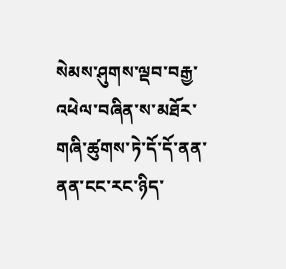སེམས་ཤུགས་ལྡབ་བརྒྱ་འཕེལ་བཞིན་ས་མཐོར་གཞི་ཚུགས་ཏེ་དོ་དོ་ནན་ནན་ངང་རང་ཉིད་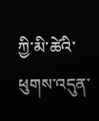ཀྱི་མི་ཚེའི་ཕུགས་འདུན་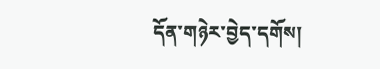དོན་གཉེར་བྱེད་དགོས།